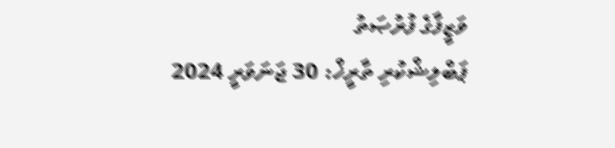ވަޒީފާގެ ފުރުޞަތު
ޕަބްލިޝްކުރި ތާރީޚް: 30 ޖަނަވަރީ 2024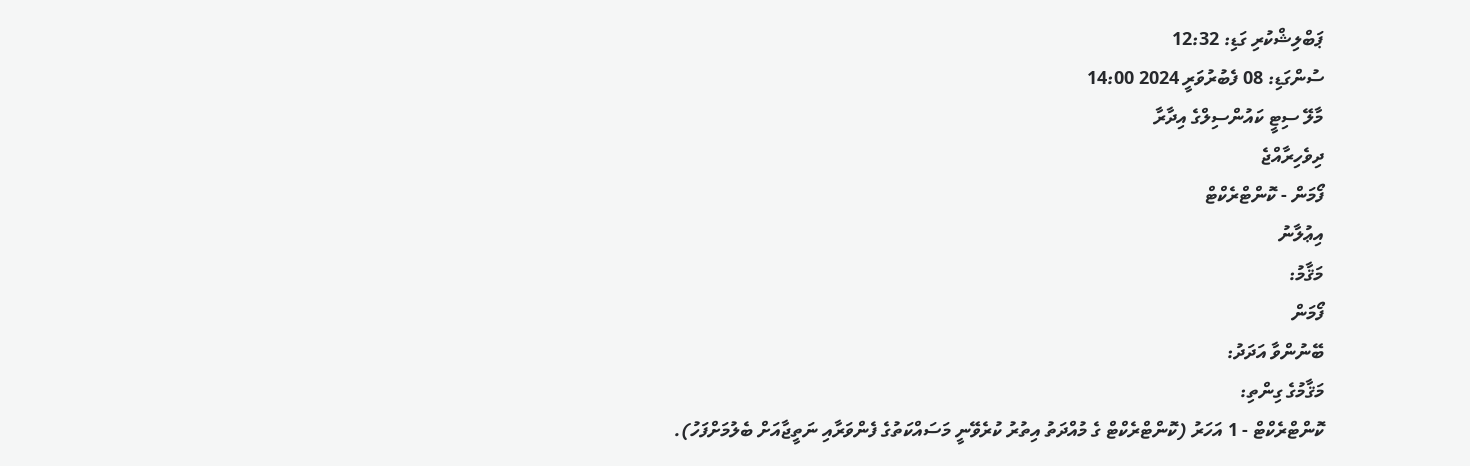ޕަބްލިޝްކުރި ގަޑި: 12:32
ސުންގަޑި: 08 ފެބުރުވަރީ 2024 14:00
މާލޭ ސިޓީ ކައުންސިލްގެ އިދާރާ
ދިވެހިރާއްޖެ
ފޯމަން - ކޮންޓްރެކްޓް
އިޢުލާނު
މަޤާމު:
ފޯމަން
ބޭނުންވާ އަދަދު:
މަޤާމުގެ ގިންތި:
ކޮންޓްރެކްޓް - 1 އަހަރު (ކޮންޓްރެކްޓް ގެ މުއްދަތު އިތުރު ކުރެވޭނީ މަސައްކަތުގެ ފެންވަރާއި ނަތީޖާއަށް ބެލުމަށްފަހު).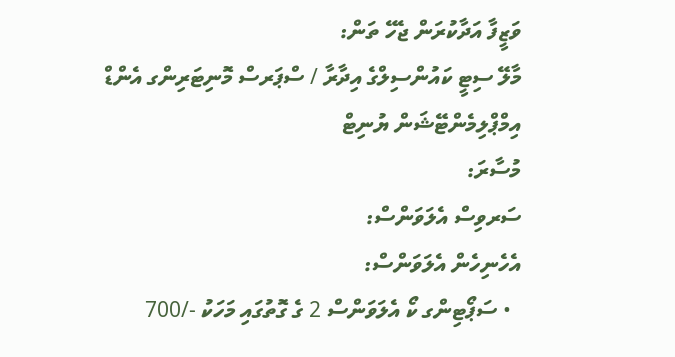ވަޒީފާ އަދާކުރަން ޖެހޭ ތަން:
މާލޭ ސިޓީ ކައުންސިލްގެ އިދާރާ / ސްޕަރސް މޮނިޓަރިންގ އެންޑް އިމްޕްލިމެންޓޭޝަން ޔުނިޓް
މުސާރަ:
ސަރވިސް އެލަވަންސް:
އެހެނިހެން އެލަވަންސް:
  • ސަޕޯޓިންގ ކޯ އެލަވަންސް 2 ގެ ގޮތުގައި މަހަކު -/700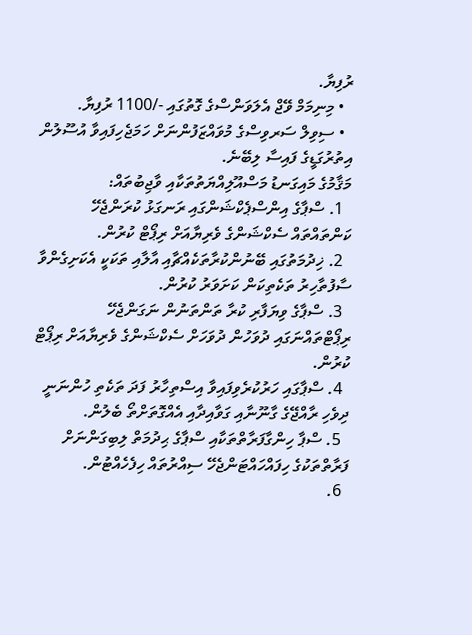ރުފިޔާ.
  • މިނިމަމް ވޭޖް އެލަވަންސްގެ ގޮތުގައި -/1100 ރުފިޔާ.
  • ސިވިލް ސަރވިސްގެ މުވައްޒަފުންނަށް ހަމަޖެހިފައިވާ އުސޫލުން އިތުރުގަޑީގެ ފައިސާ ލިބޭނެ.
މަޤާމުގެ މައިގަނޑު މަސްއޫލިއްޔަތުތަކާއި ވާޖިބުތައް:
  1. ސްޕާގެ އިންސްޕެކްޝަންގައި ރަނގަޅު ކުރަންޖެހޭ ކަންތައްތައް ސެކްޝަންގެ ވެރިޔާއަށް ރިޕޯޓް ކުރުން.
  2. ޚިދުމަތުގައި ބޭނުންކުރާތަކެއްޗާއި އާލާއި ތަކަކީ އެކަށިގެންވާ ސާފުތާހިރު ތަކެތިކަން ކަށަވަރު ކުރުން.
  3. ސްޕާގެ ވިޔަފާރި ކުރާ ތަންތަނުން ނަގަންޖެހޭ ރިޕޯޓްތައްނަގައި ދުވަހުން ދުވަހަށް ސެކްޝަންގެ ވެރިޔާއަށް ރިޕޯޓް ކުރުން.
  4. ސްޕާގައި ހަރުކުރެވިފައިވާ އިސްތިހާރު ފަދަ ތަކެތި ހުންނަނީ ދިވެހި ރާއްޖޭގެ ގާނޫނާއި ގަވާއިދާއި އެއްގޮތަށްތޯ ބެލުން.
  5. ސްޕާ ހިންގާފަރާތްތަކާއި ސްޕާގެ ޙިދުމަތް ލިބިގަންނަށް ފަރާތްތަކުގެ ހިފައްހައްޓަންޖެހޭ ސިއްރުތައް ހިފެހެއްޓުން.
  6.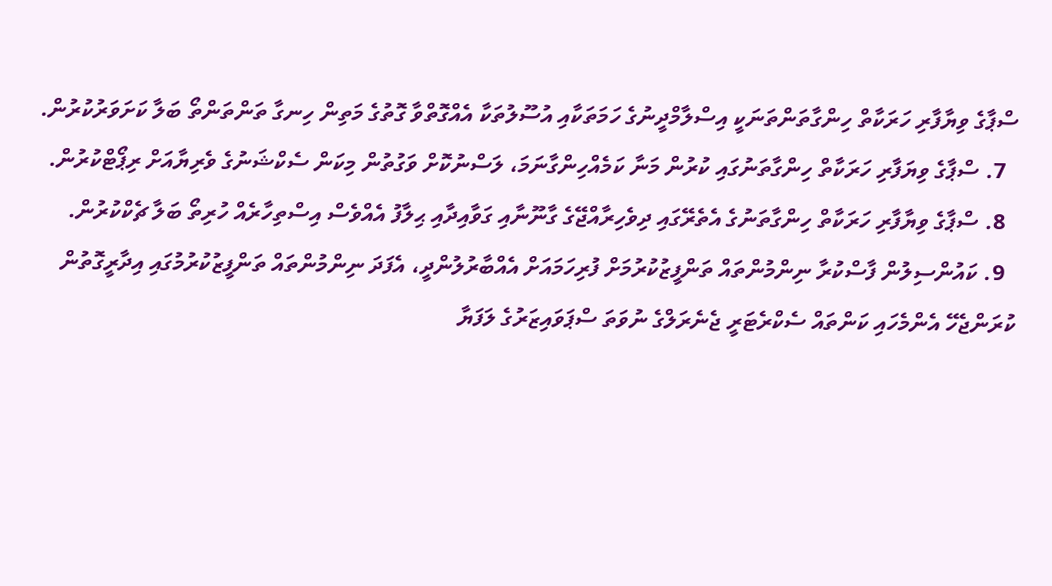ސްޕާގެ ވިޔާފާރި ހަރަކާތް ހިންގާތަންތަނަކީ އިސްލާމްދީނުގެ ހަމަތަކާއި އުސޫލުތަކާ އެއްގޮތްވާ ގޮތުގެ މަތިން ހިނގާ ތަންތަންތޯ ބަލާ ކަށަވަރުކުރުން.
  7. ސްޕާގެ ވިޔަފާރި ހަރަކާތް ހިންގާތަނުގައި ކުރުން މަނާ ކަމެއްހިންގާނަމަ، ލަސްނުކޮށް ވަގުތުން މިކަން ސެކްޝަނުގެ ވެރިޔާއަށް ރިޕޯޓްކުރުން.
  8. ސްޕާގެ ވިޔާފާރި ހަރަކާތް ހިންގާތަނުގެ އެތެރޭގައި ދިވެހިރާއްޖޭގެ ގާނޫނާއި ގަވާއިދާއި ޙިލާފު އެއްވެސް އިސްތިހާރެއް ހުރިތޯ ބަލާ ޗެކްކުރުން.
  9. ކައުންސިލުން ފާސްކުރާ ނިންމުންތައް ތަންފީޒުކުރުމަށް ފުރިހަމައަށް އެއްބާރުލުންދީ، އެފަދަ ނިންމުންތައް ތަންފީޒުކުރުމުގައި އިދާރީގޮތުން ކުރަންޖެހޭ އެންމެހައި ކަންތައް ސެކްރެޓަރީ ޖެނެރަލްގެ ނުވަތަ ސްޕަވައިޒަރުގެ ލަފަޔާ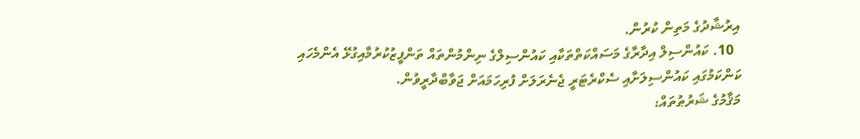އިރުޝާދުގެ މަތިން ކުރުން.
  10. ކައުންސިލް އިދާރާގެ މަސައްކަތްތަކާއި ކައުންސިލްގެ ނިންމުންތައް ތަންފީޒުކުރުމާއިގުޅޭ އެންމެހައި ކަންކަމުގައި ކައުންސިލަށާއި ސެކްރެޓަރީ ޖެނެރަލަށް ފުރިހަމައަށް ޖަވާބްދާރީވުން.
މަޤާމުގެ ޝަރުޠުތައް: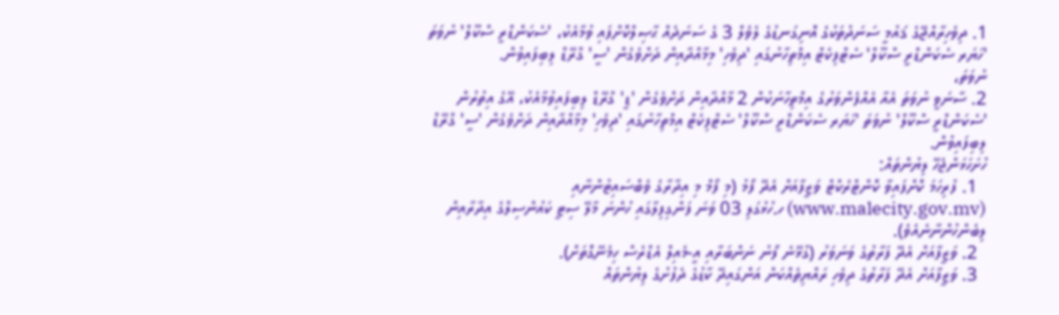1. ދިވެހިރާއްޖޭގެ ޤައުމީ ސަނަދުތަކުގެ އޮނިގަނޑުގެ ލެވެލް 3 ގެ ސަނަދެއް ޙާޞިލްކޮށްފައި ވުމާއެކު، 'ސެކަންޑްރީ ސްކޫލް' ނުވަތަ 'ހަޔަރ ސެކަންޑްރީ ސްކޫލް' ސެޓްފިކެޓް އިމްތިހާނުގައި 'ދިވެހި' މިމާއްދާއިން ދަށްވެގެން 'ސީ' ގްރޭޑް ލިބިފައިވުން.
ނުވަތަ،
2. ސާނަވީ ނުވަތަ އެއާ އެއްފެންވަރުގެ އިމްތިހާނަކުން 2 މާއްދާއިން ދަށްވެގެން 'ޑީ' ގްރޭޑް ލިބިފައިވުމާއެކު، އޭގެ އިތުރުން 'ސެކަންޑްރީ ސްކޫލް' ނުވަތަ 'ހަޔަރ ސެކަންޑްރީ ސްކޫލް' ސެޓްފިކެޓް އިމްތިހާނުގައި 'ދިވެހި' މިމާއްދާއިން ދަށްވެގެން 'ސީ' ގްރޭޑް ލިބިފައިވުން.
ހުށަހަޅަންޖެހޭ ލިޔުންތައް:
  1. ފުރިހަމަ ކޮށްފައިވާ ކޮންޓްރެކްޓް ވަޒީފާއަށް އެދޭ ފޯމު (މި ފޯމް މި އިދާރާގެ ވެބްސައިޓުންނާއި (www.malecity.gov.mv) ހ.ހުޅުގަލި 03 ވަނަ ފަންގިފިލާގައި ހުންނަ މާލޭ ސިޓީ ކައުންސިލްގެ އިދާރާއިން ލިބެންހުންނާނެއެވެ).
  2. ވަޒީފާއަށް އެދޭ ފަރާތުގެ ވަނަވަރު (ގުޅޭނެ ފޯނު ނަންބަރާއި އީ-މެއިލް އެޑްރެސް ހިމެނޭގޮތަށް).
  3. ވަޒީފާއަށް އެދޭ ފަރާތުގެ ދިވެހި ރައްޔިތެއްކަން އަންގައިދޭ ކާޑުގެ ދެފުށުގެ ލިޔުންތައް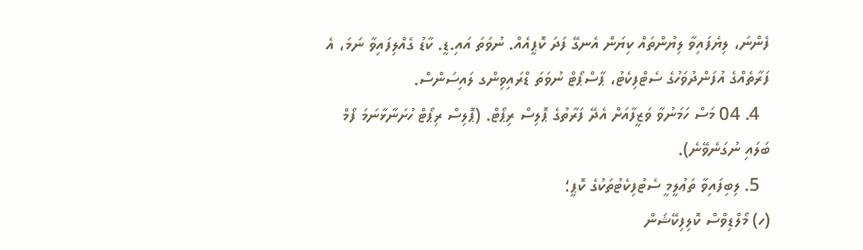ފެންނަ، ލިޔެފައިވާ ލިޔުންތައް ކިޔަން އެނގޭ ފަދަ ކޮޕީއެއް. ނުވަތަ އައި.ޑީ. ކާޑު ގެއްލިފައިވާ ނަމަ، އެ ފަރާތެއްގެ އުފަންދުވަހުގެ ސެޓްފިކެޓު، ޕާސްޕޯޓް ނުވަތަ ޑްރައިވިންގ ލައިސަންސް.
  4. 04 މަސް ހަމަނުވާ ވަޒީފާއަށް އެދޭ ފަރާތުގެ ޕޮލިސް ރިޕޯޓް. (ޕޮލިސް ރިޕޯޓް ހުށަނާޅާނަމަ ފޯމް ބަލައި ނުގަނެވޭނެ).
  5. ލިބިފައިވާ ތަޢުލީމީ ސެޓުފިކެޓުތަކުގެ ކޮޕީ؛
(ހ) މޯލްޑިވްސް ކޮލިފިކޭޝަން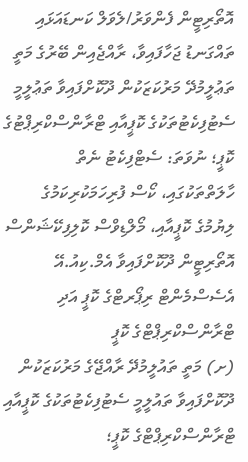އޮތޯރިޓީން ފެންވަރު/ލެވަލް ކަނޑައަޅައި ތައްގަނޑު ޖަހާފައިވާ، ރާއްޖެއިން ބޭރުގެ މަތީ ތަޢުލީމުދޭ މަރުކަޒަކުން ދޫކޮށްފައިވާ ތަޢުލީމީ ސެޓުފިކެޓުތަކުގެ ކޮޕީއާއި ޓްރާންސްކްރިޕްޓުގެ ކޮޕީ؛ ނުވަތަ: ސެޓްފިކެޓު ނެތް ހާލަތްތަކުގައި، ކޯސް ފުރިހަމަކުރިކަމުގެ ލިޔުމުގެ ކޮޕީއާއި، މޯލްޑިވްސް ކޮލިފިކޭޝަންސް އޮތޯރިޓީން ދޫކޮށްފައިވާ އެމް.ކިއު.އޭ އެސެސްމެންޓް ރިޕޯރޓްގެ ކޮޕީ އަދި ޓްރާންސްކްރިޕްޓްގެ ކޮޕީ
(ށ) މަތީ ތައުލީމުދޭ ރާއްޖޭގެ މަރުކަޒަކުން ދޫކޮށްފައިވާ ތައުލީމީ ސެޓުފިކެޓުތަކުގެ ކޮޕީއާއި ޓްރާންސްކްރިޕްޓްގެ ކޮޕީ؛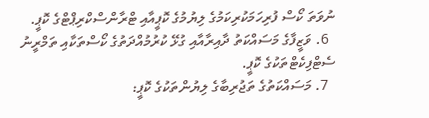ނުވަތަ ކޯސް ފުރިހަމަކުރިކަމުގެ ލިޔުމުގެ ކޮޕީއާއި ޓްރާންސްކްރިޕްޓްގެ ކޮޕީ.
  6. ވަޒީފާގެ މަސައްކަތު ދާއިރާއާއި ގުޅޭ ކުރުމުއްދަތުގެ ކޯސްތަކާއި ތަމްރީނު ސެޓްފިކެޓްތަކުގެ ކޮޕީ.
  7. މަސައްކަތުގެ ތަޖުރިބާގެ ލިޔުންތަކުގެ ކޮޕީ: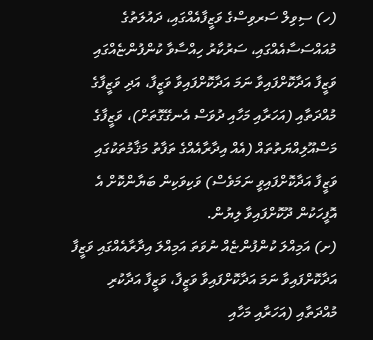(ހ) ސިވިލް ސަރވިސްގެ ވަޒީފާއެއްގައި، ދައުލަތުގެ މުއައްސަސާއެއްގައި، ސަރުކާރު ހިއްސާވާ ކުންފުންޏެއްގައި ވަޒީފާ އަދާކޮށްފައިވާ ނަމަ އަދާކޮށްފައިވާ ވަޒީފާ، އަދި ވަޒީފާގެ މުއްދަތާއި (އަހަރާއި މަހާއި ދުވަސް އެނގޭގޮތަށް)، ވަޒީފާގެ މަސްއޫލިއްޔަތުތައް (އެއް އިދާރާއެއްގެ ތަފާތު މަޤާމުތަކުގައި ވަޒީފާ އަދާކޮށްފައިވީ ނަމަވެސް) ވަކިވަކިން ބަޔާންކޮށް އެ އޮފީހަކުން ދޫކޮށްފައިވާ ލިޔުން.
(ށ) އަމިއްލަ ކުންފުންޏެއް ނުވަތަ އަމިއްލަ އިދާރާއެއްގައި ވަޒީފާ އަދާކޮށްފައިވާ ނަމަ އަދާކޮށްފައިވާ ވަޒީފާ، ވަޒީފާ އަދާކުރި މުއްދަތާއި (އަހަރާއި މަހާއި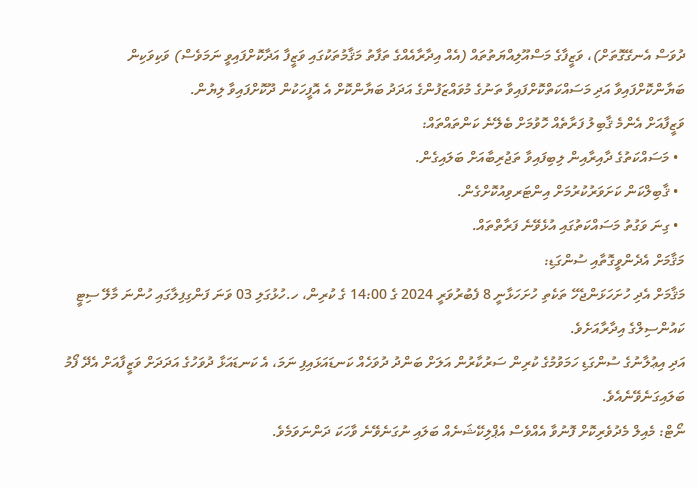ދުވަސް އެނގޭގޮތަށް)، ވަޒީފާގެ މަސްއޫލިއްޔަތުތައް (އެއް އިދާރާއެއްގެ ތަފާތު މަޤާމުތަކުގައި ވަޒީފާ އަދާކޮށްފައިވީ ނަމަވެސް) ވަކިވަކިން ބަޔާންކޮށްފައިވާ އަދި މަސައްކަތްކޮށްފައިވާ ތަނުގެ މުވައްޒަފުންގެ އަދަދު ބަޔާންކޮށް އެ އޮފީހަކުން ދޫކޮށްފައިވާ ލިޔުން.
ވަޒީފާއަށް އެންމެ ޤާބިލު ފަރާތެއް ހޮވުމަށް ބެލޭނެ ކަންތައްތައް:
  • މަސައްކަތުގެ ދާއިރާއިން ލިބިފައިވާ ތަޖުރިބާއަށް ބަލައިގެން.
  • ޤާބިލްކަން ކަށަވަރުކުރުމަށް އިންޓަރވިއުކޮށްގެން.
  • ގިނަ ވަގުތު މަސައްކަތުގައި އުޅެވޭނެ ފަރާތްތައް.
މަޤާމަށް އެދެންވީގޮތާއި ސުންގަޑި:
މަޤާމަށް އެދި ހުށަހަޅަންޖެހޭ ތަކެތި ހުށަހަޅާނީ 8 ފެބުރުވަރީ 2024 ގެ 14:00 ގެ ކުރިން، ހ.ހުޅުގަލި 03 ވަނަ ފަންގިފިލާގައި ހުންނަ މާލޭ ސިޓީ ކައުންސިލްގެ އިދާރާއަށެވެ.
އަދި އިޢުލާނުގެ ސުންގަޑި ހަމަވުމުގެ ކުރިން ސަރުކާރުން އަލަށް ބަންދު ދުވަހެއް ކަނޑައަޅައިފި ނަމަ، އެ ކަނޑައަޅާ ދުވަހުގެ އަދަދަށް ވަޒީފާއަށް އެދޭ ފޯމު ބަލައިގަނެވޭނެއެވެ.
ނޯޓް: މެއިލް މެދުވެރިކޮށް ފޮނުވާ އެއްވެސް އެޕްލިކޭޝަނެއް ބަލައި ނުގަނެވޭނެ ވާހަކަ ދަންނަވަމެވެ.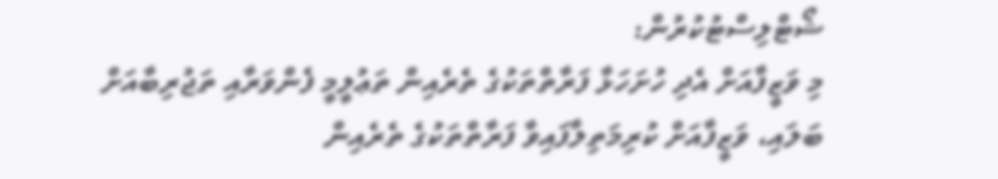ޝޯޓްލިސްޓުކުރުން:
މި ވަޒީފާއަށް އެދި ހުށަހަޅާ ފަރާތްތަކުގެ ތެރެއިން ތަޢުލީމީ ފެންވަރާއި ތަޖުރިބާއަށް ބަލައި، ވަޒީފާއަށް ކުރިމަތިލާފައިވާ ފަރާތްތަކުގެ ތެރެއިން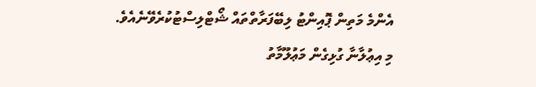އެންމެ މަތިން ޕޮއިންޓު ލިބޭފަރާތްތައް ޝޯޓްލިސްޓުކުރެވޭނެއެވެ.
މި އިޢުލާނާ ގުޅިގެން މަޢުލޫމާތު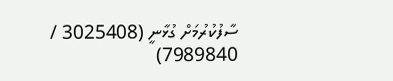ސާފުކުރުމަށް ގުޅާނީ (3025408 / 7989840)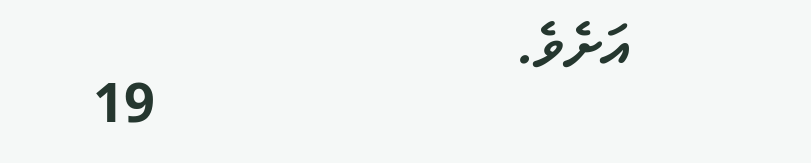އަށެވެ.
                                  19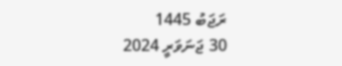ރަޖަބު 1445
30 ޖަނަވަރީ 2024